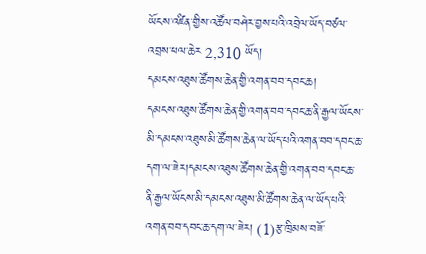ཡོངས་འཛིན་གྱིས་འཚོལ་བཤེར་བྱས་པའི་འབྲེལ་ཡོད་བཙལ་འབྲས་ཕལ་ཆེར 2,310 ཡོད།
དམངས་འཐུས་ཚོགས་ཆེན་གྱི་འགན་བབ་དབང་ཆ།
དམངས་འཐུས་ཚོགས་ཆེན་གྱི་འགན་བབ་དབང་ཆ་ནི་རྒྱལ་ཡོངས་མི་དམངས་འཐུས་མི་ཚོགས་ཆེན་ལ་ཡོད་པའི་འགན་བབ་དབང་ཆ་དག་ལ་ཟེར།དམངས་འཐུས་ཚོགས་ཆེན་གྱི་འགན་བབ་དབང་ཆ་ནི་རྒྱལ་ཡོངས་མི་དམངས་འཐུས་མི་ཚོགས་ཆེན་ལ་ཡོད་པའི་འགན་བབ་དབང་ཆ་དག་ལ་ཟེར། (1)རྩ་ཁྲིམས་བཟོ་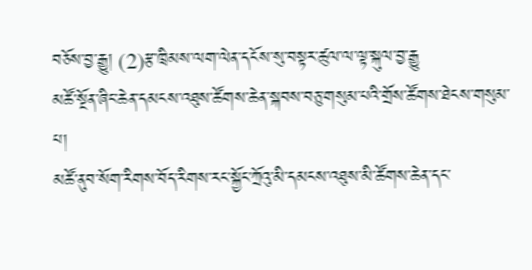བཅོས་བྱ་རྒྱུ། (2)རྩ་ཁྲིམས་ལག་ལེན་དངོས་སུ་བསྟར་ཚུལ་ལ་ལྟ་སྐུལ་བྱ་རྒྱུ
མཚོ་སྔོན་ཞིང་ཆེན་དམངས་འཐུས་ཚོགས་ཆེན་སྐབས་བཅུ་གསུམ་པའི་གྲོས་ཚོགས་ཐེངས་གསུམ་པ།
མཚོ་ནུབ་སོག་རིགས་བོད་རིགས་རང་སྐྱོང་ཀྲོའུ་མི་དམངས་འཐུས་མི་ཚོགས་ཆེན་དང་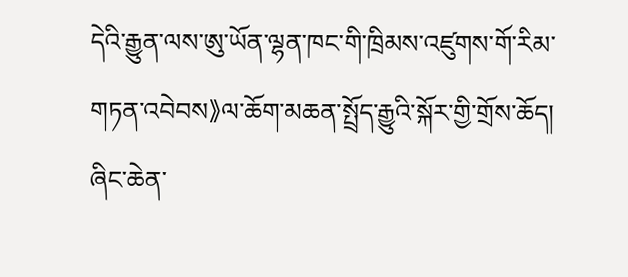དེའི་རྒྱུན་ལས་ཨུ་ཡོན་ལྷན་ཁང་གི་ཁྲིམས་འཛུགས་གོ་རིམ་གཏན་འབེབས》ལ་ཆོག་མཆན་སྤྲོད་རྒྱུའི་སྐོར་གྱི་གྲོས་ཆོད། ཞིང་ཆེན་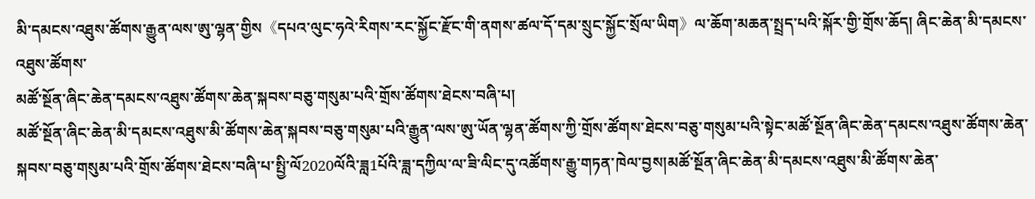མི་དམངས་འཐུས་ཚོགས་རྒྱུན་ལས་ཨུ་ལྷན་གྱིས《དཔའ་ལུང་ཧའེ་རིགས་རང་སྐྱོང་རྫོང་གི་ནགས་ཚལ་དོ་དམ་སྲུང་སྐྱོང་སྲོལ་ཡིག》ལ་ཆོག་མཆན་སྤྲད་པའི་སྐོར་གྱི་གྲོས་ཆོད། ཞིང་ཆེན་མི་དམངས་འཐུས་ཚོགས་
མཚོ་སྔོན་ཞིང་ཆེན་དམངས་འཐུས་ཚོགས་ཆེན་སྐབས་བཅུ་གསུམ་པའི་གྲོས་ཚོགས་ཐེངས་བཞི་པ།
མཚོ་སྔོན་ཞིང་ཆེན་མི་དམངས་འཐུས་མི་ཚོགས་ཆེན་སྐབས་བཅུ་གསུམ་པའི་རྒྱུན་ལས་ཨུ་ཡོན་ལྷན་ཚོགས་ཀྱི་གྲོས་ཚོགས་ཐེངས་བཅུ་གསུམ་པའི་སྟེང་མཚོ་སྔོན་ཞིང་ཆེན་དམངས་འཐུས་ཚོགས་ཆེན་སྐབས་བཅུ་གསུམ་པའི་གྲོས་ཚོགས་ཐེངས་བཞི་པ་སྤྱི་ལོ2020ལོའི་ཟླ1པོའི་ཟླ་དཀྱིལ་ལ་ཟི་ལིང་དུ་འཚོགས་རྒྱུ་གཏན་ཁེལ་བྱས།མཚོ་སྔོན་ཞིང་ཆེན་མི་དམངས་འཐུས་མི་ཚོགས་ཆེན་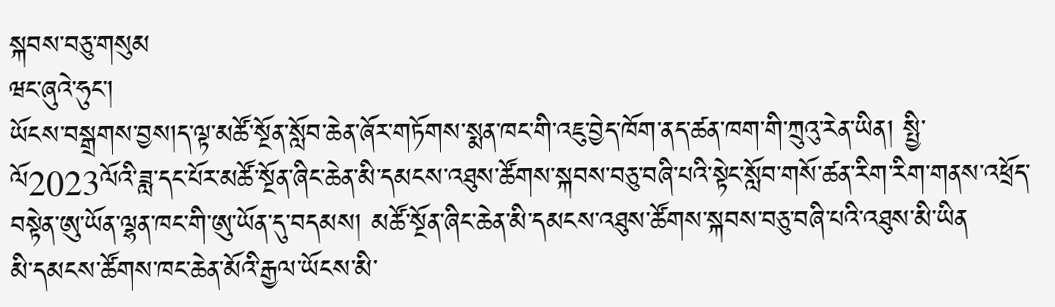སྐབས་བཅུ་གསུམ
ཝང་ཞུའེ་ཧུང་།
ཡོངས་བསྒྲགས་བྱས།ད་ལྟ་མཚོ་སྔོན་སློབ་ཆེན་ཞོར་གཏོགས་སྨན་ཁང་གི་འཇུ་བྱེད་ཁོག་ནད་ཚན་ཁག་གི་ཀྲུའུ་རེན་ཡིན། སྤྱི་ལོ2023ལོའི་ཟླ་དང་པོར་མཚོ་སྔོན་ཞིང་ཆེན་མི་དམངས་འཐུས་ཚོགས་སྐབས་བཅུ་བཞི་པའི་སྟེང་སློབ་གསོ་ཚན་རིག་རིག་གནས་འཕྲོད་བསྟེན་ཨུ་ཡོན་ལྷན་ཁང་གི་ཨུ་ཡོན་དུ་བདམས། མཚོ་སྔོན་ཞིང་ཆེན་མི་དམངས་འཐུས་ཚོགས་སྐབས་བཅུ་བཞི་པའི་འཐུས་མི་ཡིན
མི་དམངས་ཚོགས་ཁང་ཆེན་མོའི་རྒྱལ་ཡོངས་མི་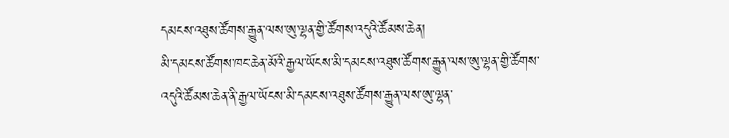དམངས་འཐུས་ཚོགས་རྒྱུན་ལས་ཨུ་ལྷན་གྱི་ཚོགས་འདུའི་ཚོམས་ཆེན།
མི་དམངས་ཚོགས་ཁང་ཆེན་མོའི་རྒྱལ་ཡོངས་མི་དམངས་འཐུས་ཚོགས་རྒྱུན་ལས་ཨུ་ལྷན་གྱི་ཚོགས་འདུའི་ཚོམས་ཆེན་ནི་རྒྱལ་ཡོངས་མི་དམངས་འཐུས་ཚོགས་རྒྱུན་ལས་ཨུ་ལྷན་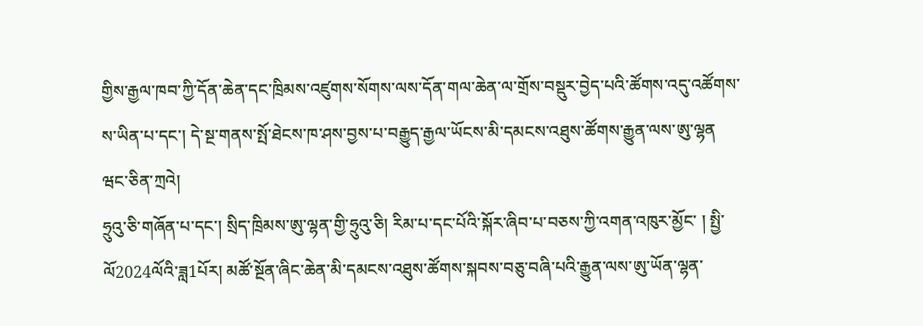གྱིས་རྒྱལ་ཁབ་ཀྱི་དོན་ཆེན་དང་ཁྲིམས་འཛུགས་སོགས་ལས་དོན་གལ་ཆེན་ལ་གྲོས་བསྡུར་བྱེད་པའི་ཚོགས་འདུ་འཚོགས་ས་ཡིན་པ་དང་། དེ་སྔ་གནས་སྤོ་ཐེངས་ཁ་ཤས་བྱས་པ་བརྒྱུད་རྒྱལ་ཡོངས་མི་དམངས་འཐུས་ཚོགས་རྒྱུན་ལས་ཨུ་ལྷན
ཝང་ཅིན་ཀྲའེ།
ཧྲུའུ་ཅི་གཞོན་པ་དང་། སྲིད་ཁྲིམས་ཨུ་ལྷན་གྱི་ཧྲུའུ་ཅི། རིམ་པ་དང་པོའི་སྐོར་ཞིབ་པ་བཅས་ཀྱི་འགན་འཁུར་མྱོང་ ། སྤྱི་ལོ2024ལོའི་ཟླ1པོར། མཚོ་སྔོན་ཞིང་ཆེན་མི་དམངས་འཐུས་ཚོགས་སྐབས་བཅུ་བཞི་པའི་རྒྱུན་ལས་ཨུ་ཡོན་ལྷན་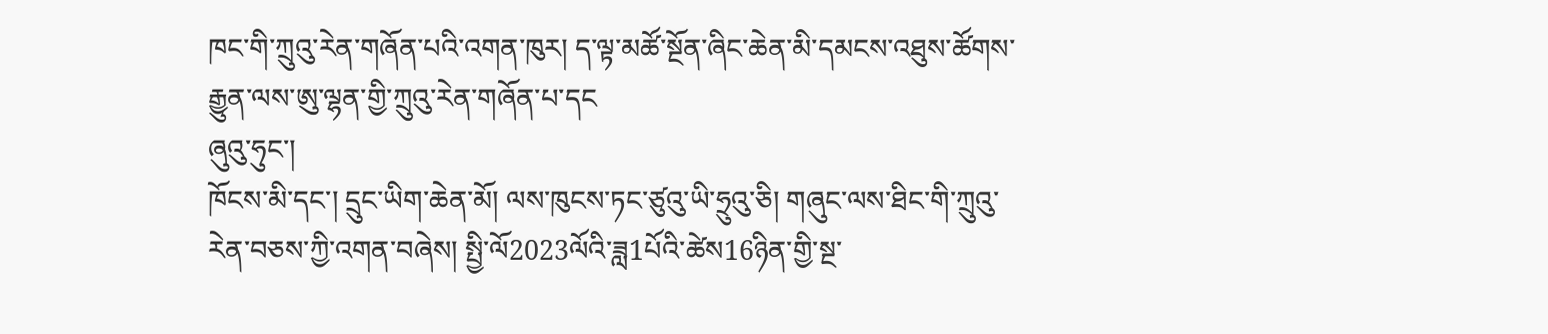ཁང་གི་ཀྲུའུ་རེན་གཞོན་པའི་འགན་ཁུར། ད་ལྟ་མཚོ་སྔོན་ཞིང་ཆེན་མི་དམངས་འཐུས་ཚོགས་རྒྱུན་ལས་ཨུ་ལྷན་གྱི་ཀྲུའུ་རེན་གཞོན་པ་དང
ཞུའུ་ཧུང་།
ཁོངས་མི་དང་། དྲུང་ཡིག་ཆེན་མོ། ལས་ཁུངས་ཏང་ཙུའུ་ཡི་ཧྲུའུ་ཅི། གཞུང་ལས་ཐིང་གི་ཀྲུའུ་རེན་བཅས་ཀྱི་འགན་བཞེས། སྤྱི་ལོ2023ལོའི་ཟླ1པོའི་ཚེས16ཉིན་གྱི་སྔ་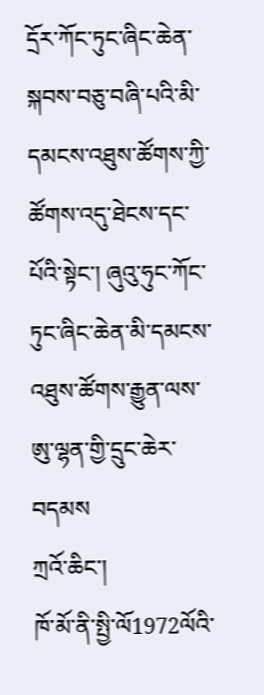དྲོར་ཀོང་ཏུང་ཞིང་ཆེན་སྐབས་བཅུ་བཞི་པའི་མི་དམངས་འཐུས་ཚོགས་ཀྱི་ཚོགས་འདུ་ཐེངས་དང་པོའི་སྟེང་། ཞུའུ་ཧུང་ཀོང་ཏུང་ཞིང་ཆེན་མི་དམངས་འཐུས་ཚོགས་རྒྱུན་ལས་ཨུ་ལྷན་གྱི་དྲུང་ཆེར་བདམས
ཀྲའོ་ཆིང་།
ཁོ་མོ་ནི་སྤྱི་ལོ1972ལོའི་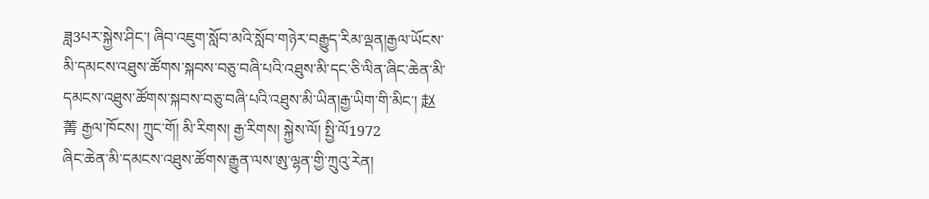ཟླ3པར་སྐྱེས་ཤིང་། ཞིབ་འཇུག་སློབ་མའི་སློབ་གཉེར་བརྒྱུད་རིམ་ལྡན།རྒྱལ་ཡོངས་མི་དམངས་འཐུས་ཚོགས་སྐབས་བཅུ་བཞི་པའི་འཐུས་མི་དང་ཅི་ལིན་ཞིང་ཆེན་མི་དམངས་འཐུས་ཚོགས་སྐབས་བཅུ་བཞི་པའི་འཐུས་མི་ཡིན།རྒྱ་ཡིག་གི་མིང་། 赵菁 རྒྱལ་ཁོངས། ཀྲུང་གོ། མི་རིགས། རྒྱ་རིགས། སྐྱེས་ལོ། སྤྱི་ལོ1972
ཞིང་ཆེན་མི་དམངས་འཐུས་ཚོགས་རྒྱུན་ལས་ཨུ་ལྷན་གྱི་ཀྲུའུ་རེན།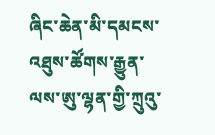ཞིང་ཆེན་མི་དམངས་འཐུས་ཚོགས་རྒྱུན་ལས་ཨུ་ལྷན་གྱི་ཀྲུའུ་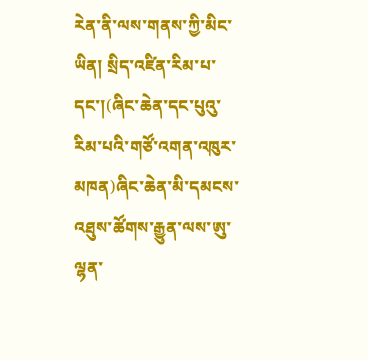རེན་ནི་ལས་གནས་ཀྱི་མིང་ཡིན། སྲིད་འཛིན་རིམ་པ་དང་།(ཞིང་ཆེན་དང་པུའུ་རིམ་པའི་གཙོ་འགན་འཁུར་མཁན)ཞིང་ཆེན་མི་དམངས་འཐུས་ཚོགས་རྒྱུན་ལས་ཨུ་ལྷན་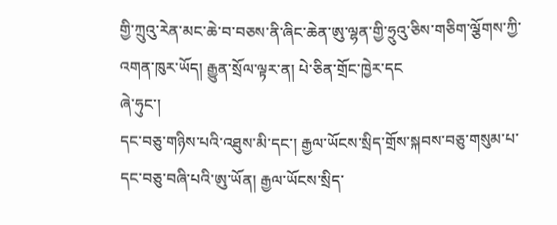གྱི་ཀྲུའུ་རེན་མང་ཆེ་བ་བཅས་ནི་ཞིང་ཆེན་ཨུ་ལྷན་གྱི་ཧྲུའུ་ཅིས་གཅིག་ལྕོགས་ཀྱི་འགན་ཁུར་ཡོད། རྒྱུན་སྲོལ་ལྟར་ན། པེ་ཅིན་གྲོང་ཁྱེར་དང
ཞེ་ཧུང་།
དང་བཅུ་གཉིས་པའི་འཐུས་མི་དང་། རྒྱལ་ཡོངས་སྲིད་གྲོས་སྐབས་བཅུ་གསུམ་པ་དང་བཅུ་བཞི་པའི་ཨུ་ཡོན། རྒྱལ་ཡོངས་སྲིད་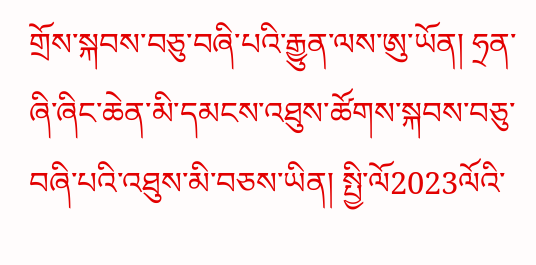གྲོས་སྐབས་བཅུ་བཞི་པའི་རྒྱུན་ལས་ཨུ་ཡོན། ཧྲན་ཞི་ཞིང་ཆེན་མི་དམངས་འཐུས་ཚོགས་སྐབས་བཅུ་བཞི་པའི་འཐུས་མི་བཅས་ཡིན། སྤྱི་ལོ2023ལོའི་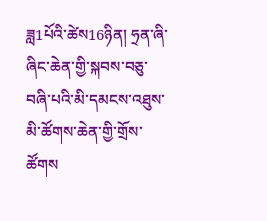ཟླ1པོའི་ཚེས16ཉིན། ཧྲན་ཞི་ཞིང་ཆེན་གྱི་སྐབས་བཅུ་བཞི་པའི་མི་དམངས་འཐུས་མི་ཚོགས་ཆེན་གྱི་གྲོས་ཚོགས